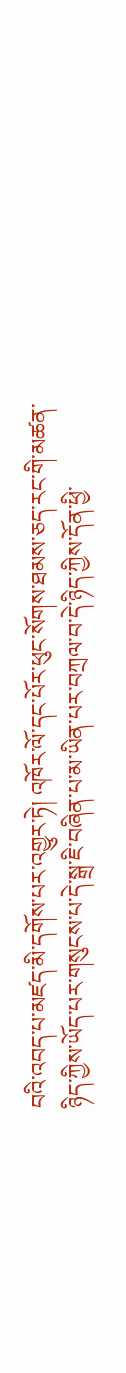བའི་འབད་པ་མཛད་མི་དགོས་པར་འགྱུར་ཏེ། འཁོར་ལོ་དང་པོར་ཕུང་སོགས་ཐམས་ཅད་རང་གི་མཚན་ཉིད་ཀྱིས་ཡོད་པར་གསུངས་པ་དེ་སྒྲ་ཇི་བཞིན་པ་མ་ཡིན་པར་བཀྲལ་བ་དེ་ཉིད་ཀྱིས་དོན་ཕྱི་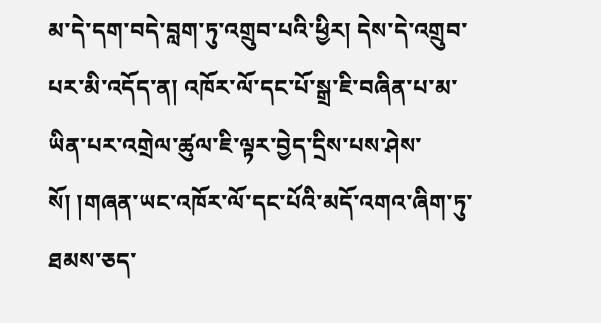མ་དེ་དག་བདེ་བླག་ཏུ་འགྲུབ་པའི་ཕྱིར། དེས་དེ་འགྲུབ་པར་མི་འདོད་ན། འཁོར་ལོ་དང་པོ་སྒྲ་ཇི་བཞིན་པ་མ་ཡིན་པར་འགྲེལ་ཚུལ་ཇི་ལྟར་བྱེད་དྲིས་པས་ཤེས་སོ། །གཞན་ཡང་འཁོར་ལོ་དང་པོའི་མདོ་འགའ་ཞིག་ཏུ་ཐམས་ཅད་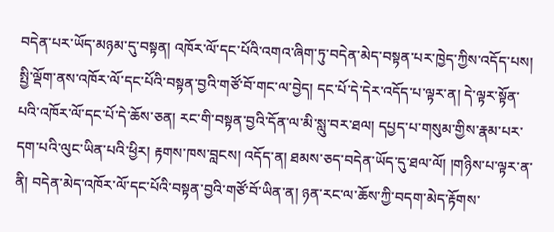བདེན་པར་ཡོད་མཉམ་དུ་བསྟན། འཁོར་ལོ་དང་པོའི་འགའ་ཞིག་ཏུ་བདེན་མེད་བསྟན་པར་ཁྱེད་ཀྱིས་འདོད་པས། སྤྱི་ལྡོག་ནས་འཁོར་ལོ་དང་པོའི་བསྟན་བྱའི་གཙོ་བོ་གང་ལ་བྱེད། དང་པོ་དེ་དེར་འདོད་པ་ལྟར་ན། དེ་ལྟར་སྟོན་པའི་འཁོར་ལོ་དང་པོ་དེ་ཆོས་ཅན། རང་གི་བསྟན་བྱའི་དོན་ལ་མི་སླུ་བར་ཐལ། དཔྱད་པ་གསུམ་གྱིས་རྣམ་པར་དག་པའི་ལུང་ཡིན་པའི་ཕྱིར། རྟགས་ཁས་བླངས། འདོད་ན། ཐམས་ཅད་བདེན་ཡོད་དུ་ཐལ་ལོ། །གཉིས་པ་ལྟར་ན་ནི། བདེན་མེད་འཁོར་ལོ་དང་པོའི་བསྟན་བྱའི་གཙོ་བོ་ཡིན་ན། ཉན་རང་ལ་ཆོས་ཀྱི་བདག་མེད་རྟོགས་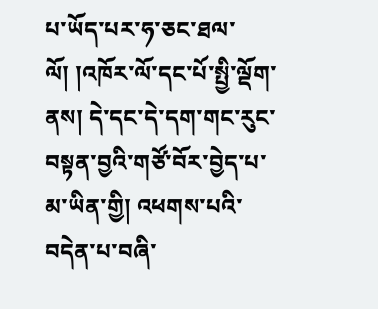པ་ཡོད་པར་ཧ་ཅང་ཐལ་ལོ། །འཁོར་ལོ་དང་པོ་སྤྱི་ལྡོག་ནས། དེ་དང་དེ་དག་གང་རུང་བསྟན་བྱའི་གཙོ་བོར་བྱེད་པ་མ་ཡིན་གྱི། འཕགས་པའི་བདེན་པ་བཞི་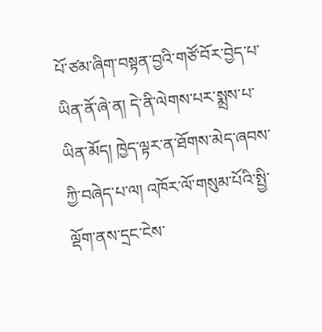པོ་ཙམ་ཞིག་བསྟན་བྱའི་གཙོ་བོར་བྱེད་པ་ཡིན་ནོ་ཞེ་ན། དེ་ནི་ལེགས་པར་སྨྲས་པ་ཡིན་མོད། ཁྱེད་ལྟར་ན་ཐོགས་མེད་ཞབས་ཀྱི་བཞེད་པ་ལ། འཁོར་ལོ་གསུམ་པོའི་སྤྱི་ལྡོག་ནས་དྲང་ངེས་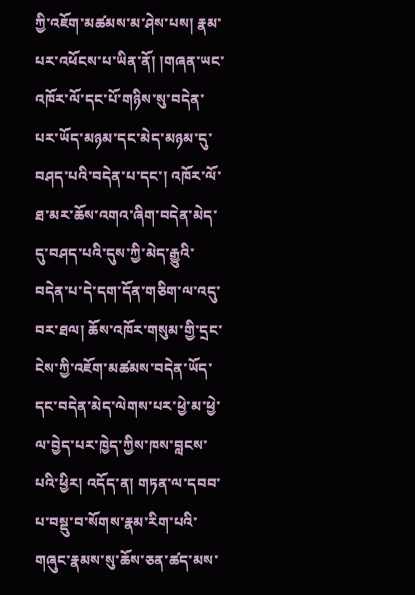ཀྱི་འཇོག་མཚམས་མ་ཤེས་པས། རྣམ་པར་འཕོངས་པ་ཡིན་ནོ། །གཞན་ཡང་འཁོར་ལོ་དང་པོ་གཉིས་སུ་བདེན་པར་ཡོད་མཉམ་དང་མེད་མཉམ་དུ་བཤད་པའི་བདེན་པ་དང་། འཁོར་ལོ་ཐ་མར་ཆོས་འགའ་ཞིག་བདེན་མེད་དུ་བཤད་པའི་དུས་ཀྱི་མེད་རྒྱུའི་བདེན་པ་དེ་དག་དོན་གཅིག་ལ་འདུ་བར་ཐལ། ཆོས་འཁོར་གསུམ་གྱི་དྲང་ངེས་ཀྱི་འཇོག་མཚམས་བདེན་ཡོད་དང་བདེན་མེད་ལེགས་པར་ཕྱེ་མ་ཕྱེ་ལ་བྱེད་པར་ཁྱེད་ཀྱིས་ཁས་བླངས་པའི་ཕྱིར། འདོད་ན། གཏན་ལ་དབབ་པ་བསྡུ་བ་སོགས་རྣམ་རིག་པའི་གཞུང་རྣམས་སུ་ཆོས་ཅན་ཚད་མས་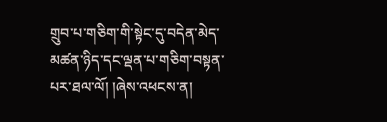གྲུབ་པ་གཅིག་གི་སྟེང་དུ་བདེན་མེད་མཚན་ཉིད་དང་ལྡན་པ་གཅིག་བསྟན་པར་ཐལ་ལོ། །ཞེས་འཕངས་ན།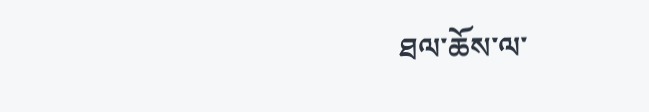ཐལ་ཆོས་ལ་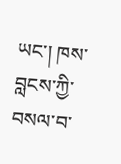ཡང་། ཁས་བླངས་ཀྱི་བསལ་བ་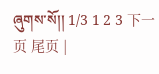ཞུགས་སོ།། 1/3 1 2 3 下一页 尾页 |